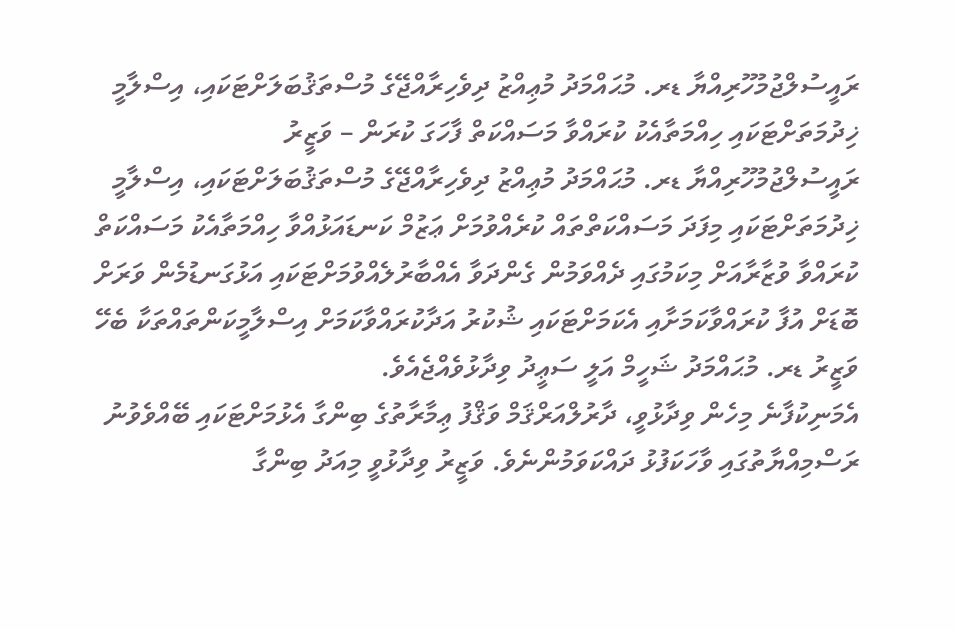ރައީސުލްޖުމުހޫރިއްޔާ ޑރ. މުޙައްމަދު މުޢިއްޒު ދިވެހިރާއްޖޭގެ މުސްތަޤުބަލަށްޓަކައި، އިސްލާމީ ޚިދުމަތަށްޓަކައި ހިއްމަތާއެކު ކުރައްވާ މަސައްކަތް ފާހަގަ ކުރަން – ވަޒީރު
ރައީސުލްޖުމުހޫރިއްޔާ ޑރ. މުޙައްމަދު މުޢިއްޒު ދިވެހިރާއްޖޭގެ މުސްތަޤުބަލަށްޓަކައި، އިސްލާމީ ޚިދުމަތަށްޓަކައި މިފަދަ މަސައްކަތްތައް ކުރެއްވުމަށް ޢަޒުމް ކަނޑައަޅުއްވާ ހިއްމަތާއެކު މަސައްކަތް ކުރައްވާ ވުޒާރާއަށް މިކަމުގައި ދެއްވަމުން ގެންދަވާ އެއްބާރުލެއްވުމަށްޓަކައި އަޅުގަނޑުމެން ވަރަށް ބޮޑަށް އުފާ ކުރައްވާކަމަށާއި އެކަމަށްޓަކައި ޝުކުރު އަދާކުރައްވާކަމަށް އިސްލާމީކަންތައްތަކާ ބެހޭ ވަޒީރު ޑރ. މުޙައްމަދު ޝަހީމް އަލީ ސަޢީދު ވިދާޅުވެއްޖެއެވެ.
އެމަނިކުފާނެ މިހެން ވިދާޅުވީ، ދާރުލްއަރްޤަމް ވަޤްފު ޢިމާރާތުގެ ބިންގާ އެޅުމަށްޓަކައި ބޭއްވެވުނު ރަސްމިއްޔާތުގައި ވާހަކަފުޅު ދައްކަވަމުންނެވެ. ވަޒީރު ވިދާޅުވީ މިއަދު ބިންގާ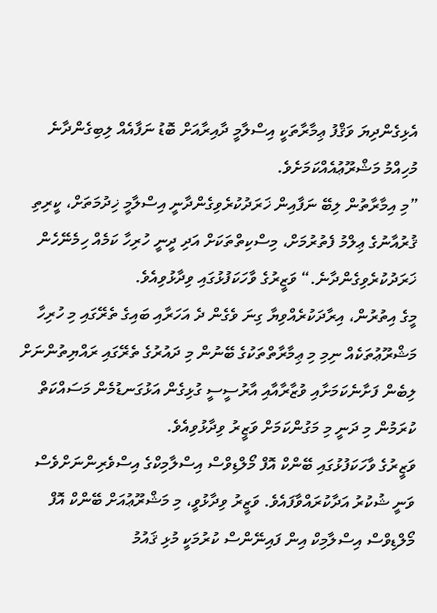އެޅިގެންދިޔަ ވަޤްފު ޢިމާރާތަކީ އިސްލާމީ ދާއިރާއަށް ބޮޑު ނަފާއެއް ލިބިގެންދާނެ މުހިއްމު މަޝްރޫޢުއެއްކަމަށެވެ.
”މި އިމާރާތުން ލިބޭ ނަފާއިން ޚަރަދުކުރެވިގެންދާނީ އިސްލާމީ ޚިދުމަތަށް، ކީރިތި ޤުރުއާނުގެ ޢިލްމު ފެތުރުމަށް، މިސްކިތްތަކަށް އަދި ދީނީ ހުރިހާ ކަމެއް ހިމެނޭހެން ޚަރަދުކުރެވިގެންދާނެ.“ ވަޒީރުގެ ވާހަކަފުޅުގައި ވިދާޅުވިއެވެ.
މީގެ އިތުރުން، އިރާދަކުރެއްވިޔާ ގިނަ ވެގެން ދެ އަހަރާއި ބައިގެ ތެރޭގައި މި ހުރިހާ މަޝްރޫޢުތަކެއް ނިމި މި ޢިމާރާތްތަކުގެ ބޭނުން މި ދައުރުގެ ތެރޭގައި ރައްޔިތުންނަށް ލިބެން ފަށާނެކަމަށާއި ވުޒާރާއާއި އާރުސީސީ ގުޅިގެން އަޅުގަނޑުމެން މަސައްކަތް ކުރަމުން މި ދަނީ މި މަގުންކަމަށް ވަޒީރު ވިދާޅުވިއެވެ.
ވަޒީރުގެ ވާހަކަފުޅުގައި ބޭންކް އޮފް މޯލްޑިވްސް އިސްލާމިކްގެ އިސްވެރިންނަށްވެސް ވަނީ ޝުކުރު އަދާކުރައްވާފައެވެ. ވަޒީރު ވިދާޅުވީ، މި މަޝްރޫޢުއަށް ބޭންކް އޮފް މޯލްޑިވްސް އިސްލާމިކް އިން ފައިނޭންސް ކުރުމަކީ މުޅި ޤައުމު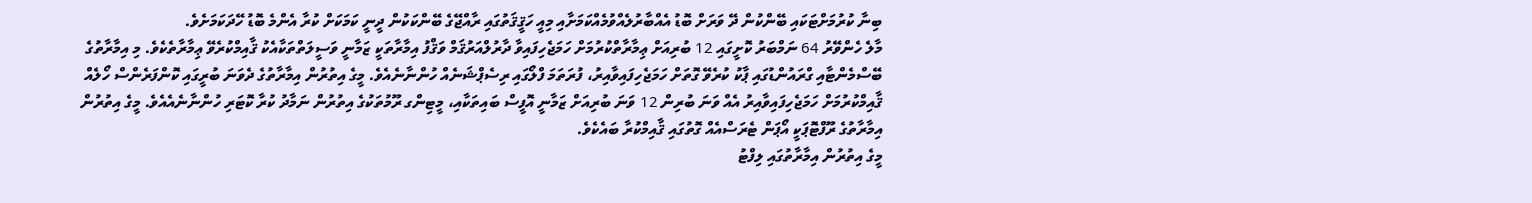ބިނާ ކުރުމަށްޓަކައި ބޭންކުން ދޭ ވަރަށް ބޮޑު އެއްބާރުލެއްވުމެއްކަމަށާއި މިއީ ހަޤީޤަތުގައި ރާއްޖޭގެ ބޭންކަކުން ދީނީ ކަމަކަށް ކުރާ އެންމެ ބޮޑު ހޭދަކަމަށެވެ.
މާލެ ހެންވޭރު 64 ނަމްބަރު ކޮށީގައި 12 ބުރިއަށް ޢިމާރާތްކުރުމަށް ހަމަޖެހިފައިވާ ދާރުލްއަރުޤަމް ވަޤްފު އިމާރާތަކީ ޒަމާނީ ވަސީލަތްތަކާއެކު ޤާއިމްކުރެވޭ ޢިމާރާތެކެވެ. މި އިމާރާތުގެ ބޭސްމެންޓާއި ގްރައުންޑުގައި ޕާކު ކުރެވޭ ގޮތަށް ހަމަޖެހިފައިވާއިރު، ފުރަތަމަ ފްލޯގައި ރިސެޕްޝަނެއް ހުންނާނެއެވެ. މީގެ އިތުރުން އިމާރާތުގެ ދެވަނަ ބުރީގައި ކޮންފަރެންސް ހޯލެއް ޤާއިމްކުރުމަށް ހަމަޖެހިފައިވާއިރު އެއް ވަނަ ބުރިން 12 ވަނަ ބުރިއަށް ޒަމާނީ އޮފީސް ބައިތަކާއި، މީޓިންގ ރޫމުތަކުގެ އިތުރުން ނަމާދު ކުރާ ކޮޓަރި ހުންނާނެއެއެވެ. މީގެ އިތުރުން އިމާރާތުގެ ރޫފްޓޮޕަކީ އޯޕަން ޓެރަސްއެއް ގޮތުގައި ޤާއިމްކުރާ ބައެކެވެ.
މީގެ އިތުރުން އިމާރާތުގައި ލިފްޓު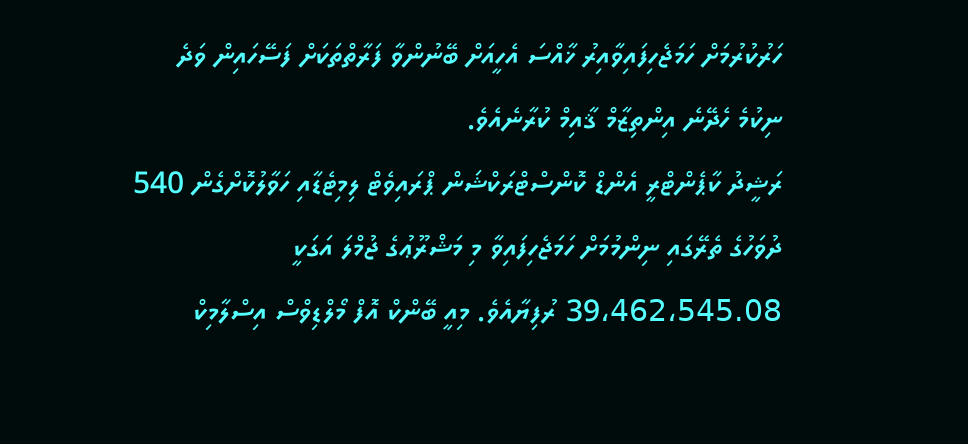ހަރުކުރުމަށް ހަމަޖެހިފައިވާއިރު ޚާއްސަ އެހީއަށް ބޭނުންވާ ފަރާތްތަކަށް ފަސޭހައިން ވަދެ ނިކުމެ ހެދޭނެ އިންތިޒާމް ޤާއިމް ކުރާނެއެވެ.
ރަޝީދު ކާޕެންޓްރީ އެންޑް ކޮންސްޓްރަކްޝަން ޕްރައިވެޓް ލިމިޓެޑާއި ހަވާލުކޮށްގެން 540 ދުވަހުގެ ތެރޭގައި ނިންމުމަށް ހަމަޖެހިފައިވާ މި މަޝްރޫޢުގެ ޖުމްލަ އަގަކީ 39،462،545.08 ރުފިޔާއެވެ. މިއީ ބޭންކް އޮފް މޯލްޑިވްސް އިސްލާމިކް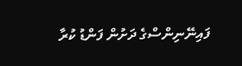ފައިނޭނިންސްގެ ދަށުން ފަންޑު ކުރާ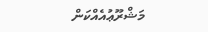މަޝްރޫޢުއެއްކަން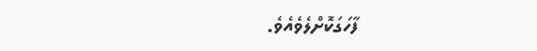ފާހަގަކޮށްލެވެއެވެ.